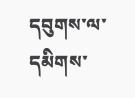དབུགས་ལ་དམིགས་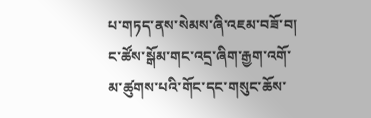པ་གཏད་ནས་སེམས་ཞི་འཇམ་བཟོ་བ།
ང་ཚོས་སྒོམ་གང་འདྲ་ཞིག་རྒྱག་འགོ་མ་ཚུགས་པའི་གོང་དང་གསུང་ཆོས་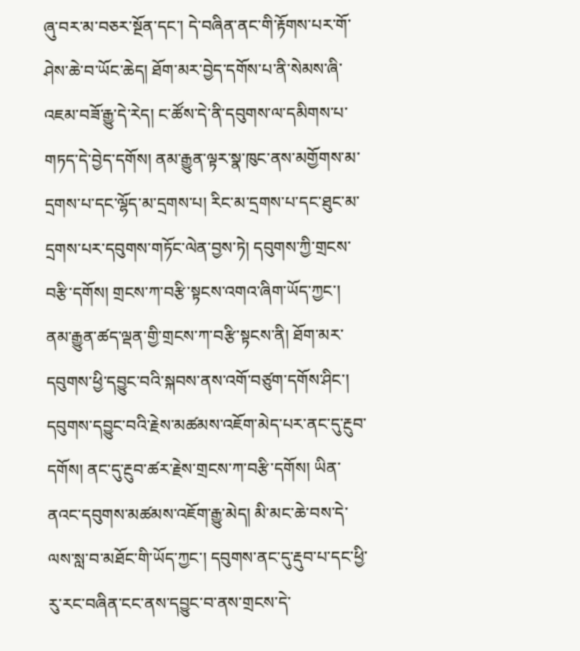ཞུ་བར་མ་བཅར་སྔོན་དང་། དེ་བཞིན་ནང་གི་རྟོགས་པར་གོ་ཤེས་ཆེ་བ་ཡོང་ཆེད། ཐོག་མར་བྱེད་དགོས་པ་ནི་སེམས་ཞི་འཇམ་བཟོ་རྒྱུ་དེ་རེད། ང་ཚོས་དེ་ནི་དབུགས་ལ་དམིགས་པ་གཏད་དེ་བྱེད་དགོས། ནམ་རྒྱུན་ལྟར་སྣ་ཁུང་ནས་མགྱོགས་མ་དྲགས་པ་དང་ལྷོད་མ་དྲགས་པ། རིང་མ་དྲགས་པ་དང་ཐུང་མ་དྲགས་པར་དབུགས་གཏོང་ལེན་བྱས་ཏེ། དབུགས་ཀྱི་གྲངས་བརྩི་དགོས། གྲངས་ཀ་བརྩི་སྟངས་འགའ་ཞིག་ཡོད་ཀྱང་། ནམ་རྒྱུན་ཚད་ལྡན་གྱི་གྲངས་ཀ་བརྩི་སྟངས་ནི། ཐོག་མར་དབུགས་ཕྱི་དབྱུང་བའི་སྐབས་ནས་འགོ་བཙུག་དགོས་ཤིང་། དབུགས་དབྱུང་བའི་རྗེས་མཚམས་འཇོག་མེད་པར་ནང་དུ་རྔུབ་དགོས། ནང་དུ་རྔུབ་ཚར་རྗེས་གྲངས་ཀ་བརྩི་དགོས། ཡིན་ནའང་དབུགས་མཚམས་འཇོག་རྒྱུ་མེད། མི་མང་ཆེ་བས་དེ་ལས་སླ་བ་མཐོང་གི་ཡོད་ཀྱང་། དབུགས་ནང་དུ་རྡུབ་པ་དང་ཕྱི་རུ་རང་བཞིན་ངང་ནས་དབྱུང་བ་ནས་གྲངས་དེ་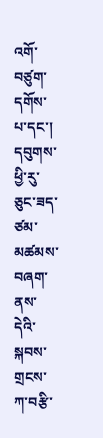འགོ་བཙུག་དགོས་པ་དང་། དབུགས་ཕྱི་རུ་ཅུང་ཟད་ཙམ་མཚམས་བཞག་ནས་དེའི་སྐབས་གྲངས་ཀ་བརྩི་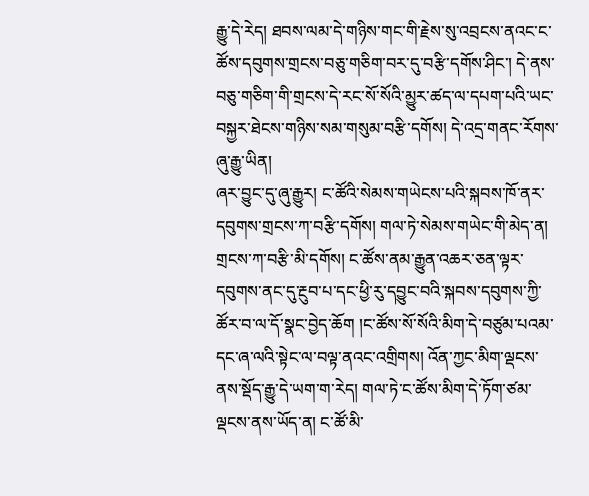རྒྱུ་དེ་རེད། ཐབས་ལམ་དེ་གཉིས་གང་གི་རྗེས་སུ་འབྲངས་ནའང་ང་ཚོས་དབུགས་གྲངས་བཅུ་གཅིག་བར་དུ་བརྩི་དགོས་ཤིང་། དེ་ནས་བཅུ་གཅིག་གི་གྲངས་དེ་རང་སོ་སོའི་མྱུར་ཚད་ལ་དཔག་པའི་ཡང་བསྐྱར་ཐེངས་གཉིས་སམ་གསུམ་བརྩི་དགོས། དེ་འདྲ་གནང་རོགས་ཞུ་རྒྱུ་ཡིན།
ཞར་བྱུང་དུ་ཞུ་རྒྱུར། ང་ཚོའི་སེམས་གཡེངས་པའི་སྐབས་ཁོ་ནར་དབུགས་གྲངས་ཀ་བརྩི་དགོས། གལ་ཏེ་སེམས་གཡེང་གི་མེད་ན། གྲངས་ཀ་བརྩི་མི་དགོས། ང་ཚོས་ནམ་རྒྱུན་འཆར་ཅན་ལྟར་དབུགས་ནང་དུ་རྔུབ་པ་དང་ཕྱི་རུ་དབྱུང་བའི་སྐབས་དབུགས་ཀྱི་ཚོར་བ་ལ་དོ་སྣང་བྱེད་ཆོག །ང་ཚོས་སོ་སོའི་མིག་དེ་བཙུམ་པའམ་དང་ཞ་ལའི་སྟེང་ལ་བལྟ་ནའང་འགྲིགས། འོན་ཀྱང་མིག་ལྡངས་ནས་སྡོད་རྒྱུ་དེ་ཡག་ག་རེད། གལ་ཏེ་ང་ཚོས་མིག་དེ་ཏོག་ཙམ་ལྡངས་ནས་ཡོད་ན། ང་ཚོ་མི་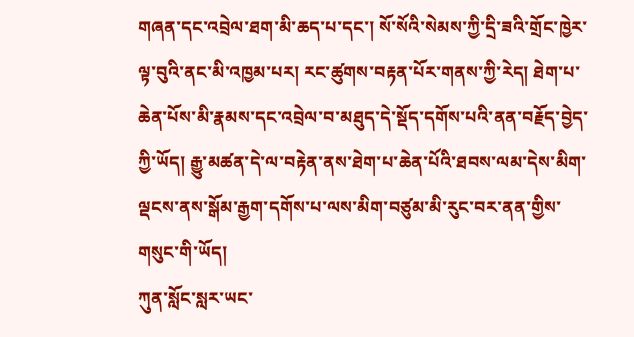གཞན་དང་འབྲེལ་ཐག་མི་ཆད་པ་དང་། སོ་སོའི་སེམས་ཀྱི་དྲི་ཟའི་གྲོང་ཁྱེར་ལྟ་བུའི་ནང་མི་འཁྱམ་པར། རང་ཚུགས་བརྟན་པོར་གནས་ཀྱི་རེད། ཐེག་པ་ཆེན་པོས་མི་རྣམས་དང་འབྲེལ་བ་མཐུད་དེ་སྡོད་དགོས་པའི་ནན་བརྗོད་བྱེད་ཀྱི་ཡོད། རྒྱུ་མཚན་དེ་ལ་བརྟེན་ནས་ཐེག་པ་ཆེན་པོའི་ཐབས་ལམ་དེས་མིག་ལྡངས་ནས་སྒོམ་རྒྱག་དགོས་པ་ལས་མིག་བཙུམ་མི་རུང་བར་ནན་གྱིས་གསུང་གི་ཡོད།
ཀུན་སློང་སླར་ཡང་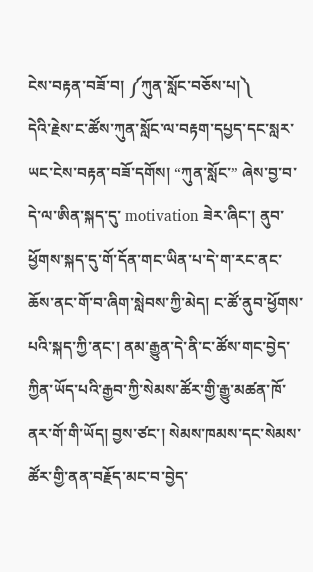ངེས་བརྟན་བཟོ་བ། ༼ཀུན་སློང་བཅོས་པ།༽
དེའི་རྗེས་ང་ཚོས་ཀུན་སློང་ལ་བརྟག་དཔྱད་དང་སླར་ཡང་ངེས་བརྟན་བཟོ་དགོས། “ཀུན་སློང་” ཞེས་བྱ་བ་དེ་ལ་ཨིན་སྐད་དུ་ motivation ཟེར་ཞིང་། ནུབ་ཕྱོགས་སྐད་དུ་གོ་དོན་གང་ཡིན་པ་དེ་ག་རང་ནང་ཆོས་ནང་གོ་བ་ཞིག་སླེབས་ཀྱི་མེད། ང་ཚོ་ནུབ་ཕྱོགས་པའི་སྐད་ཀྱི་ནང་། ནམ་རྒྱུན་དེ་ནི་ང་ཚོས་གང་བྱེད་ཀྱིན་ཡོད་པའི་རྒྱབ་ཀྱི་སེམས་ཚོར་གྱི་རྒྱུ་མཚན་ཁོ་ནར་གོ་གི་ཡོད། བྱས་ཙང་། སེམས་ཁམས་དང་སེམས་ཚོར་གྱི་ནན་བརྗོད་མང་བ་བྱེད་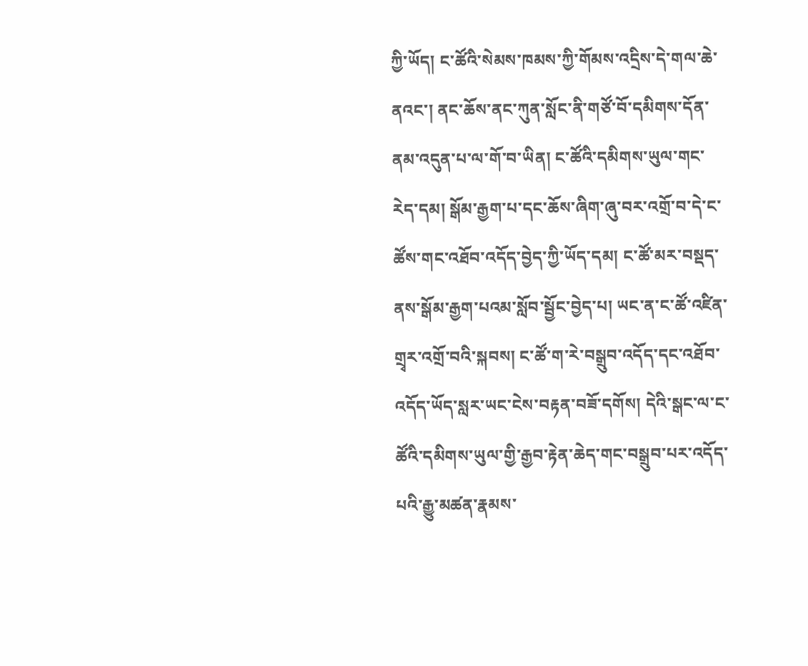ཀྱི་ཡོད། ང་ཚོའི་སེམས་ཁམས་ཀྱི་གོམས་འདྲིས་དེ་གལ་ཆེ་ནའང་། ནང་ཆོས་ནང་ཀུན་སློང་ནི་གཙོ་བོ་དམིགས་དོན་ནམ་འདུན་པ་ལ་གོ་བ་ཡིན། ང་ཚོའི་དམིགས་ཡུལ་གང་རེད་དམ། སྒོམ་རྒྱག་པ་དང་ཆོས་ཞིག་ཞུ་བར་འགྲོ་བ་དེ་ང་ཚོས་གང་འཐོབ་འདོད་བྱེད་ཀྱི་ཡོད་དམ། ང་ཚོ་མར་བསྡད་ནས་སྒོམ་རྒྱག་པའམ་སློབ་སྦྱོང་བྱེད་པ། ཡང་ན་ང་ཚོ་འཛིན་གྲྭར་འགྲོ་བའི་སྐབས། ང་ཚོ་ག་རེ་བསྒྲུབ་འདོད་དང་འཐོབ་འདོད་ཡོད་སླར་ཡང་ངེས་བརྟན་བཟོ་དགོས། དེའི་སྒང་ལ་ང་ཚོའི་དམིགས་ཡུལ་གྱི་རྒྱབ་རྟེན་ཆེད་གང་བསྒྲུབ་པར་འདོད་པའི་རྒྱུ་མཚན་རྣམས་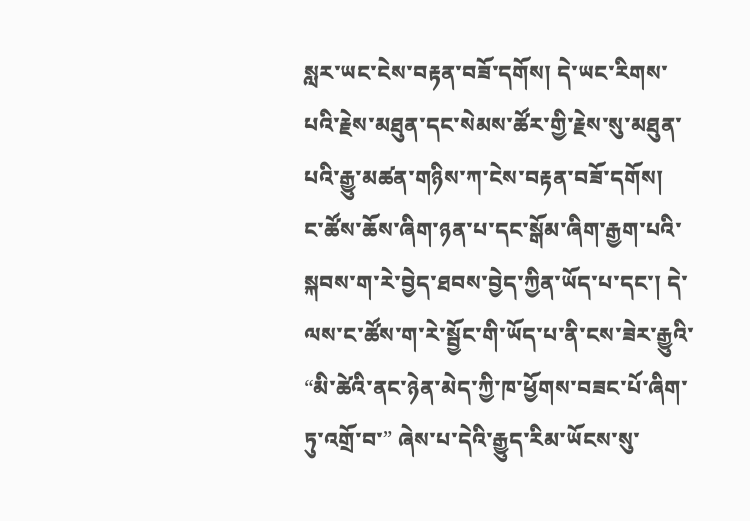སླར་ཡང་ངེས་བརྟན་བཟོ་དགོས། དེ་ཡང་རིགས་པའི་རྗེས་མཐུན་དང་སེམས་ཚོར་གྱི་རྗེས་སུ་མཐུན་པའི་རྒྱུ་མཚན་གཉིས་ཀ་ངེས་བརྟན་བཟོ་དགོས།
ང་ཚོས་ཆོས་ཞིག་ཉན་པ་དང་སྒོམ་ཞིག་རྒྱག་པའི་སྐབས་ག་རེ་བྱེད་ཐབས་བྱེད་ཀྱིན་ཡོད་པ་དང་། དེ་ལས་ང་ཚོས་ག་རེ་སྦྱོང་གི་ཡོད་པ་ནི་ངས་ཟེར་རྒྱུའི་ “མི་ཚེའི་ནང་ཉེན་མེད་ཀྱི་ཁ་ཕྱོགས་བཟང་པོ་ཞིག་ཏུ་འགྲོ་བ་” ཞེས་པ་དེའི་རྒྱུད་རིམ་ཡོངས་སུ་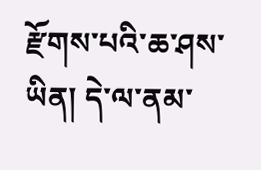རྫོགས་པའི་ཆ་ཤས་ཡིན། དེ་ལ་ནམ་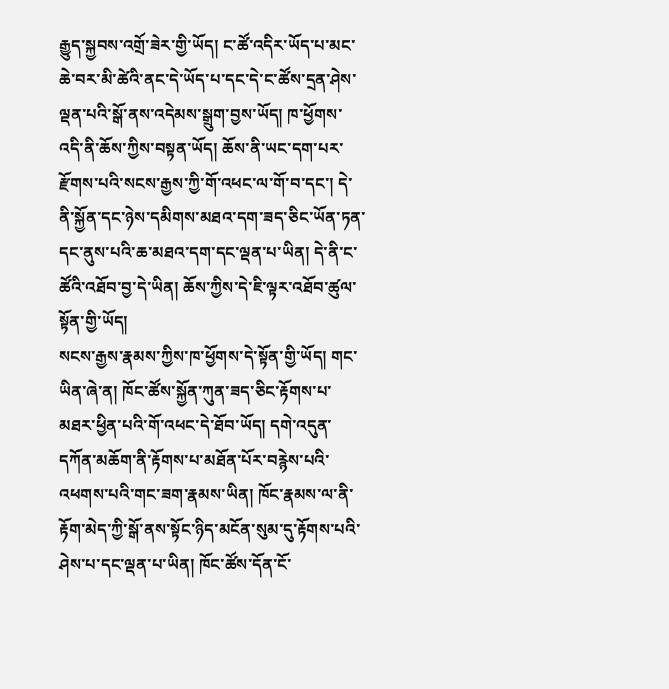རྒྱུད་སྐྱབས་འགྲོ་ཟེར་གྱི་ཡོད། ང་ཚོ་འདིར་ཡོད་པ་མང་ཆེ་བར་མི་ཚེའི་ནང་དེ་ཡོད་པ་དང་དེ་ང་ཚོས་དྲན་ཤེས་ལྡན་པའི་སྒོ་ནས་འདེམས་སྒྲུག་བྱས་ཡོད། ཁ་ཕྱོགས་འདི་ནི་ཆོས་ཀྱིས་བསྟན་ཡོད། ཆོས་ནི་ཡང་དག་པར་རྫོགས་པའི་སངས་རྒྱས་ཀྱི་གོ་འཕང་ལ་གོ་བ་དང་། དེ་ནི་སྐྱོན་དང་ཉེས་དམིགས་མཐའ་དག་ཟད་ཅིང་ཡོན་ཏན་དང་ནུས་པའི་ཆ་མཐའ་དག་དང་ལྡན་པ་ཡིན། དེ་ནི་ང་ཚོའི་འཐོབ་བྱ་དེ་ཡིན། ཆོས་ཀྱིས་དེ་ཇི་ལྟར་འཐོབ་ཚུལ་སྟོན་གྱི་ཡོད།
སངས་རྒྱས་རྣམས་ཀྱིས་ཁ་ཕྱོགས་དེ་སྟོན་གྱི་ཡོད། གང་ཡིན་ཞེ་ན། ཁོང་ཚོས་སྐྱོན་ཀུན་ཟད་ཅིང་རྟོགས་པ་མཐར་ཕྱིན་པའི་གོ་འཕང་དེ་ཐོབ་ཡོད། དགེ་འདུན་དཀོན་མཆོག་ནི་རྟོགས་པ་མཐོན་པོར་བརྙེས་པའི་འཕགས་པའི་གང་ཟག་རྣམས་ཡིན། ཁོང་རྣམས་ལ་ནི་རྟོག་མེད་ཀྱི་སྒོ་ནས་སྟོང་ཉིད་མངོན་སུམ་དུ་རྟོགས་པའི་ཤེས་པ་དང་ལྡན་པ་ཡིན། ཁོང་ཚོས་དོན་ངོ་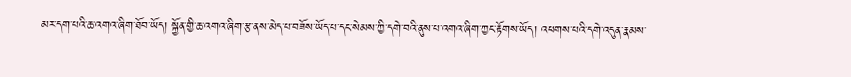མར་དག་པའི་ཆ་འགའ་ཞིག་ཐོབ་ཡོད། སྐྱོན་གྱི་ཆ་འགའ་ཞིག་རྩ་ནས་མེད་པ་བཟོས་ཡོད་པ་དང་སེམས་ཀྱི་དགེ་བའི་ནུས་པ་འགའ་ཞིག་ཀྱང་རྟོགས་ཡོད། འཕགས་པའི་དགེ་འདུན་རྣམས་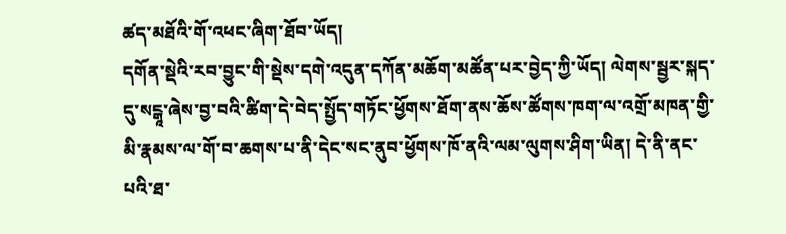ཚད་མཐོའི་གོ་འཕང་ཞིག་ཐོབ་ཡོད།
དགོན་སྡེའི་རབ་བྱུང་གི་སྡེས་དགེ་འདུན་དཀོན་མཆོག་མཚོན་པར་བྱེད་ཀྱི་ཡོད། ལེགས་སྦྱར་སྐད་དུ་སངྒཱ་ཞེས་བྱ་བའི་ཚིག་དེ་བེད་སྤྱོད་གཏོང་ཕྱོགས་ཐོག་ནས་ཆོས་ཚོགས་ཁག་ལ་འགྲོ་མཁན་གྱི་མི་རྣམས་ལ་གོ་བ་ཆགས་པ་ནི་དེང་སང་ནུབ་ཕྱོགས་ཁོ་ནའི་ལམ་ལུགས་ཤིག་ཡིན། དེ་ནི་ནང་པའི་ཐ་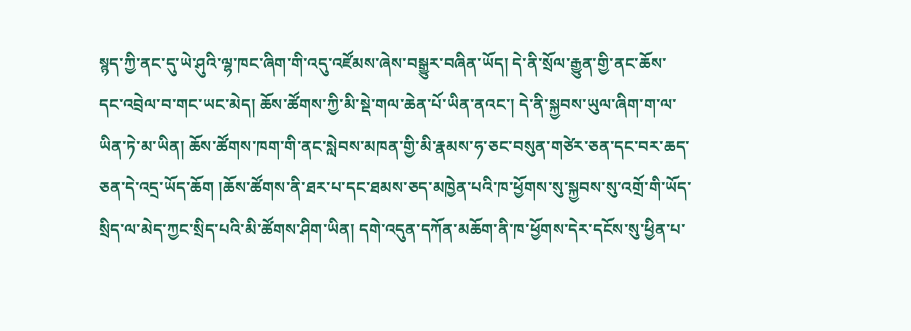སྙད་ཀྱི་ནང་དུ་ཡེ་ཤུའི་ལྷ་ཁང་ཞིག་གི་འདུ་འཛོམས་ཞེས་བསྒྱུར་བཞིན་ཡོད། དེ་ནི་སྲོལ་རྒྱུན་གྱི་ནང་ཆོས་དང་འབྲེལ་བ་གང་ཡང་མེད། ཆོས་ཚོགས་ཀྱི་མི་སྡེ་གལ་ཆེན་པོ་ཡིན་ནའང་། དེ་ནི་སྐྱབས་ཡུལ་ཞིག་ག་ལ་ཡིན་ཏེ་མ་ཡིན། ཆོས་ཚོགས་ཁག་གི་ནང་སླེབས་མཁན་གྱི་མི་རྣམས་ཧ་ཅང་བསུན་གཙེར་ཅན་དང་བར་ཆད་ཅན་དེ་འདྲ་ཡོད་ཆོག །ཆོས་ཚོགས་ནི་ཐར་པ་དང་ཐམས་ཅད་མཁྱེན་པའི་ཁ་ཕྱོགས་སུ་སྐྱབས་སུ་འགྲོ་གི་ཡོད་སྲིད་ལ་མེད་ཀྱང་སྲིད་པའི་མི་ཚོགས་ཤིག་ཡིན། དགེ་འདུན་དཀོན་མཆོག་ནི་ཁ་ཕྱོགས་དེར་དངོས་སུ་ཕྱིན་པ་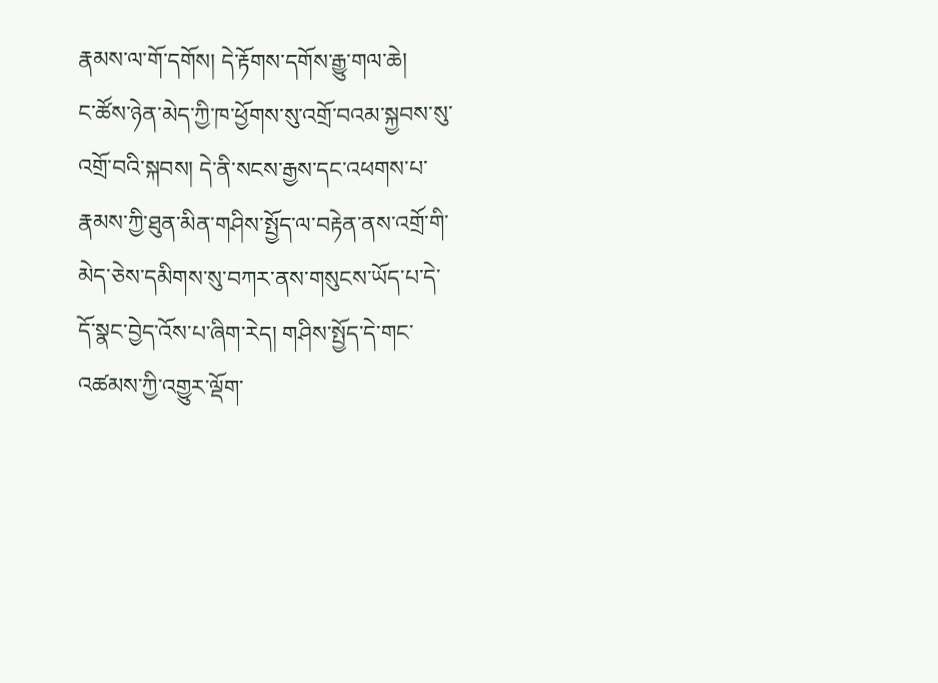རྣམས་ལ་གོ་དགོས། དེ་རྟོགས་དགོས་རྒྱུ་གལ་ཆེ།
ང་ཚོས་ཉེན་མེད་ཀྱི་ཁ་ཕྱོགས་སུ་འགྲོ་བའམ་སྐྱབས་སུ་འགྲོ་བའི་སྐབས། དེ་ནི་སངས་རྒྱས་དང་འཕགས་པ་རྣམས་ཀྱི་ཐུན་མིན་གཤིས་སྤྱོད་ལ་བརྟེན་ནས་འགྲོ་གི་མེད་ཅེས་དམིགས་སུ་བཀར་ནས་གསུངས་ཡོད་པ་དེ་དོ་སྣང་བྱེད་འོས་པ་ཞིག་རེད། གཤིས་སྤྱོད་དེ་གང་འཚམས་ཀྱི་འགྱུར་ལྡོག་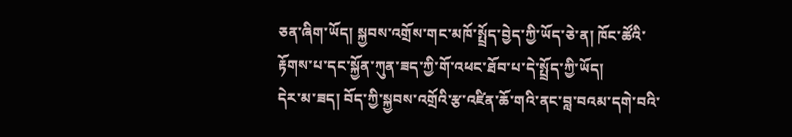ཅན་ཞིག་ཡོད། སྐྱབས་འགྲོས་གང་མཁོ་སྤྲོད་བྱེད་ཀྱི་ཡོད་ཅེ་ན། ཁོང་ཚོའི་རྟོགས་པ་དང་སྐྱོན་ཀུན་ཟད་ཀྱི་གོ་འཕང་ཐོབ་པ་དེ་སྤྲོད་ཀྱི་ཡོད།
དེར་མ་ཟད། བོད་ཀྱི་སྐྱབས་འགྲོའི་རྩ་འཛིན་ཆོ་གའི་ནང་བླ་བའམ་དགེ་བའི་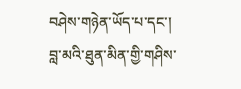བཤེས་གཉེན་ཡོད་པ་དང་། བླ་མའི་ཐུན་མིན་གྱི་གཤིས་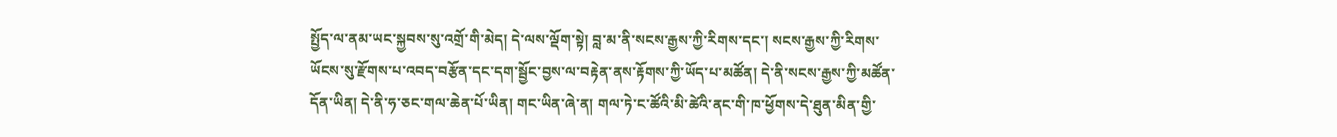སྤྱོད་ལ་ནམ་ཡང་སྐྱབས་སུ་འགྲོ་གི་མེད། དེ་ལས་ལྡོག་སྟེ། བླ་མ་ནི་སངས་རྒྱས་ཀྱི་རིགས་དང་། སངས་རྒྱས་ཀྱི་རིགས་ཡོངས་སུ་རྫོགས་པ་འབད་བརྩོན་དང་དག་སྦྱོང་བྱས་ལ་བརྟེན་ནས་རྟོགས་ཀྱི་ཡོད་པ་མཚོན། དེ་ནི་སངས་རྒྱས་ཀྱི་མཚོན་དོན་ཡིན། དེ་ནི་ཧ་ཅང་གལ་ཆེན་པོ་ཡིན། གང་ཡིན་ཞེ་ན། གལ་ཏེ་ང་ཚོའི་མི་ཚེའི་ནང་གི་ཁ་ཕྱོགས་དེ་ཐུན་མིན་གྱི་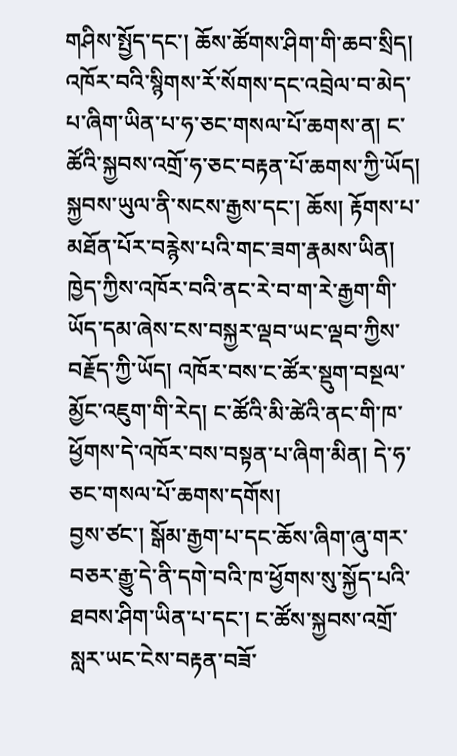གཤིས་སྤྱོད་དང་། ཆོས་ཚོགས་ཤིག་གི་ཆབ་སྲིད། འཁོར་བའི་སྙིགས་རོ་སོགས་དང་འབྲེལ་བ་མེད་པ་ཞིག་ཡིན་པ་ཧ་ཅང་གསལ་པོ་ཆགས་ན། ང་ཚོའི་སྐྱབས་འགྲོ་ཧ་ཅང་བརྟན་པོ་ཆགས་ཀྱི་ཡོད། སྐྱབས་ཡུལ་ནི་སངས་རྒྱས་དང་། ཆོས། རྟོགས་པ་མཐོན་པོར་བརྙེས་པའི་གང་ཟག་རྣམས་ཡིན། ཁྱེད་ཀྱིས་འཁོར་བའི་ནང་རེ་བ་ག་རེ་རྒྱག་གི་ཡོད་དམ་ཞེས་ངས་བསྐྱར་ལྡབ་ཡང་ལྡབ་ཀྱིས་བརྗོད་ཀྱི་ཡོད། འཁོར་བས་ང་ཚོར་སྡུག་བསྔལ་མྱོང་འཇུག་གི་རེད། ང་ཚོའི་མི་ཚེའི་ནང་གི་ཁ་ཕྱོགས་དེ་འཁོར་བས་བསྟན་པ་ཞིག་མིན། དེ་ཧ་ཅང་གསལ་པོ་ཆགས་དགོས།
བྱས་ཙང་། སྒོམ་རྒྱག་པ་དང་ཆོས་ཞིག་ཞུ་གར་བཅར་རྒྱུ་དེ་ནི་དགེ་བའི་ཁ་ཕྱོགས་སུ་སྐྱོད་པའི་ཐབས་ཤིག་ཡིན་པ་དང་། ང་ཚོས་སྐྱབས་འགྲོ་སླར་ཡང་ངེས་བརྟན་བཟོ་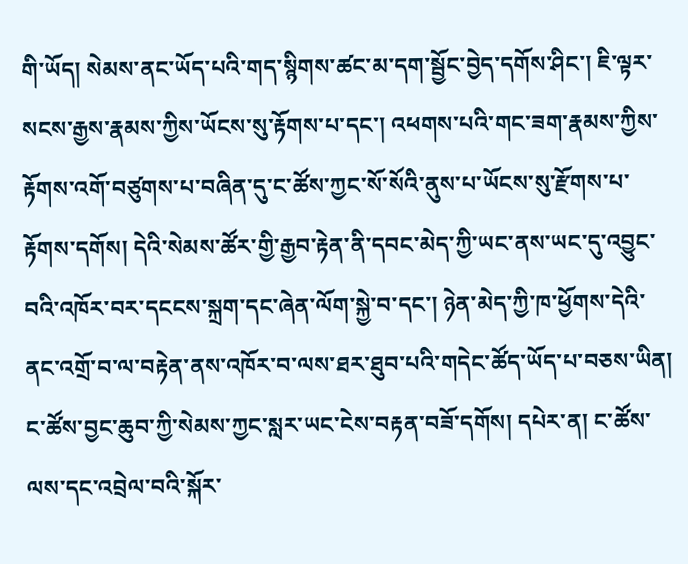གི་ཡོད། སེམས་ནང་ཡོད་པའི་གད་སྙིགས་ཚང་མ་དག་སྦྱོང་བྱེད་དགོས་ཤིང་། ཇི་ལྟར་སངས་རྒྱས་རྣམས་ཀྱིས་ཡོངས་སུ་རྟོགས་པ་དང་། འཕགས་པའི་གང་ཟག་རྣམས་ཀྱིས་རྟོགས་འགོ་བཙུགས་པ་བཞིན་དུ་ང་ཚོས་ཀྱང་སོ་སོའི་ནུས་པ་ཡོངས་སུ་རྫོགས་པ་རྟོགས་དགོས། དེའི་སེམས་ཚོར་གྱི་རྒྱབ་རྟེན་ནི་དབང་མེད་ཀྱི་ཡང་ནས་ཡང་དུ་འབྱུང་བའི་འཁོར་བར་དངངས་སྐྲག་དང་ཞེན་ལོག་སྐྱེ་བ་དང་། ཉེན་མེད་ཀྱི་ཁ་ཕྱོགས་དེའི་ནང་འགྲོ་བ་ལ་བརྟེན་ནས་འཁོར་བ་ལས་ཐར་ཐུབ་པའི་གདེང་ཚོད་ཡོད་པ་བཅས་ཡིན།
ང་ཚོས་བྱང་ཆུབ་ཀྱི་སེམས་ཀྱང་སླར་ཡང་ངེས་བརྟན་བཟོ་དགོས། དཔེར་ན། ང་ཚོས་ལས་དང་འབྲེལ་བའི་སྐོར་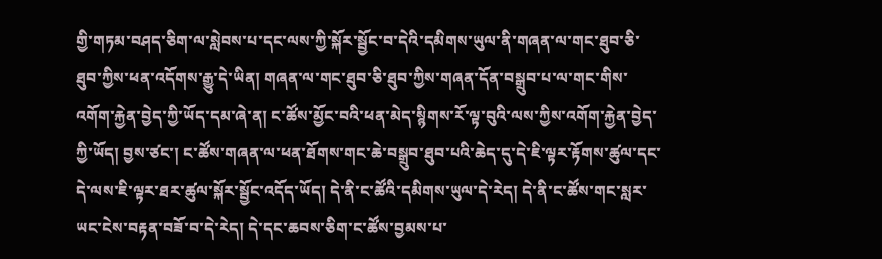གྱི་གཏམ་བཤད་ཅིག་ལ་སླེབས་པ་དང་ལས་ཀྱི་སྐོར་སྦྱོང་བ་དེའི་དམིགས་ཡུལ་ནི་གཞན་ལ་གང་ཐུབ་ཅི་ཐུབ་ཀྱིས་ཕན་འདོགས་རྒྱུ་དེ་ཡིན། གཞན་ལ་གང་ཐུབ་ཅི་ཐུབ་ཀྱིས་གཞན་དོན་བསྒྲུབ་པ་ལ་གང་གིས་འགོག་རྐྱེན་བྱེད་ཀྱི་ཡོད་དམ་ཞེ་ན། ང་ཚོས་མྱོང་བའི་ཕན་མེད་སྙིགས་རོ་ལྟ་བུའི་ལས་ཀྱིས་འགོག་རྐྱེན་བྱེད་ཀྱི་ཡོད། བྱས་ཙང་། ང་ཚོས་གཞན་ལ་ཕན་ཐོགས་གང་ཆེ་བསྒྲུབ་ཐུབ་པའི་ཆེད་དུ་དེ་ཇི་ལྟར་རྟོགས་ཚུལ་དང་དེ་ལས་ཇི་ལྟར་ཐར་ཚུལ་སྐོར་སྦྱོང་འདོད་ཡོད། དེ་ནི་ང་ཚོའི་དམིགས་ཡུལ་དེ་རེད། དེ་ནི་ང་ཚོས་གང་སླར་ཡང་ངེས་བརྟན་བཟོ་བ་དེ་རེད། དེ་དང་ཆབས་ཅིག་ང་ཚོས་བྱམས་པ་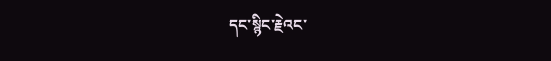དང་སྙིང་རྗེའང་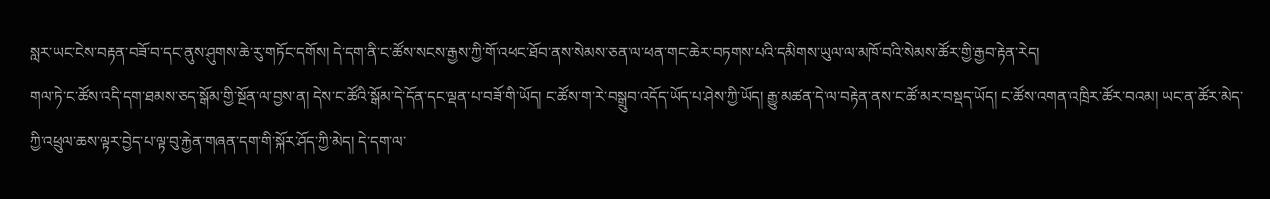སླར་ཡང་ངེས་བརྟན་བཟོ་བ་དང་ནུས་ཤུགས་ཆེ་རུ་གཏོང་དགོས། དེ་དག་ནི་ང་ཚོས་སངས་རྒྱས་ཀྱི་གོ་འཕང་ཐོབ་ནས་སེམས་ཅན་ལ་ཕན་གང་ཆེར་བཏགས་པའི་དམིགས་ཡུལ་ལ་མཁོ་བའི་སེམས་ཚོར་གྱི་རྒྱབ་རྟེན་རེད།
གལ་ཏེ་ང་ཚོས་འདི་དག་ཐམས་ཅད་སྒོམ་གྱི་སྔོན་ལ་བྱས་ན། དེས་ང་ཚོའི་སྒོམ་དེ་དོན་དང་ལྡན་པ་བཟོ་གི་ཡོད། ང་ཚོས་ག་རེ་བསྒྲུབ་འདོད་ཡོད་པ་ཤེས་ཀྱི་ཡོད། རྒྱུ་མཚན་དེ་ལ་བརྟེན་ནས་ང་ཚོ་མར་བསྡད་ཡོད། ང་ཚོས་འགན་འཁྲིར་ཚོར་བའམ། ཡང་ན་ཚོར་མེད་ཀྱི་འཕྲུལ་ཆས་ལྟར་བྱེད་པ་ལྟ་བུ་རྐྱེན་གཞན་དག་གི་སྐོར་ཤོད་ཀྱི་མེད། དེ་དག་ལ་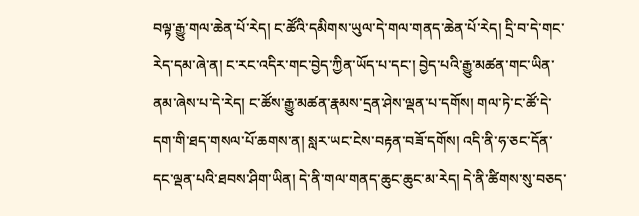བལྟ་རྒྱུ་གལ་ཆེན་པོ་རེད། ང་ཚོའི་དམིགས་ཡུལ་དེ་གལ་གནད་ཆེན་པོ་རེད། དྲི་བ་དེ་གང་རེད་དམ་ཞེ་ན། ང་རང་འདིར་གང་བྱེད་ཀྱིན་ཡོད་པ་དང་། བྱེད་པའི་རྒྱུ་མཚན་གང་ཡིན་ནམ་ཞེས་པ་དེ་རེད། ང་ཚོས་རྒྱུ་མཚན་རྣམས་དྲན་ཤེས་ལྡན་པ་དགོས། གལ་ཏེ་ང་ཚོ་དེ་དག་གི་ཐད་གསལ་པོ་ཆགས་ན། སླར་ཡང་ངེས་བརྟན་བཟོ་དགོས། འདི་ནི་ཧ་ཅང་དོན་དང་ལྡན་པའི་ཐབས་ཤིག་ཡིན། དེ་ནི་གལ་གནད་ཆུང་ཆུང་མ་རེད། དེ་ནི་ཚིགས་སུ་བཅད་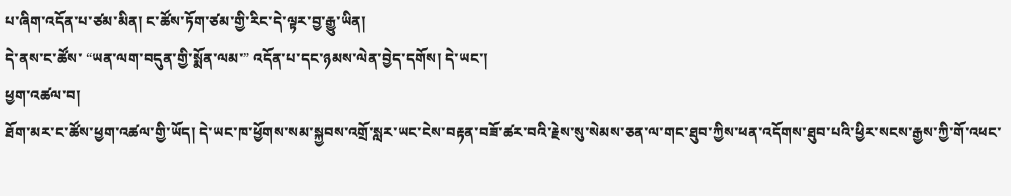པ་ཞིག་འདོན་པ་ཙམ་མིན། ང་ཚོས་ཏོག་ཙམ་གྱི་རིང་དེ་ལྟར་བྱ་རྒྱུ་ཡིན།
དེ་ནས་ང་ཚོས་ “ཡན་ལག་བདུན་གྱི་སྨོན་ལམ་” འདོན་པ་དང་ཉམས་ལེན་བྱེད་དགོས། དེ་ཡང་།
ཕྱག་འཚལ་བ།
ཐོག་མར་ང་ཚོས་ཕྱག་འཚལ་གྱི་ཡོད། དེ་ཡང་ཁ་ཕྱོགས་སམ་སྐྱབས་འགྲོ་སླར་ཡང་ངེས་བརྟན་བཟོ་ཚར་བའི་རྗེས་སུ་སེམས་ཅན་ལ་གང་ཐུབ་ཀྱིས་ཕན་འདོགས་ཐུབ་པའི་ཕྱིར་སངས་རྒྱས་ཀྱི་གོ་འཕང་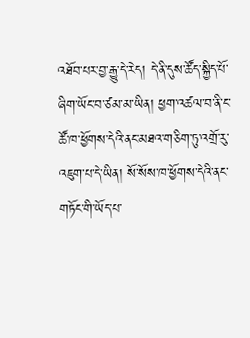འཐོབ་པར་བྱ་རྒྱུ་དེ་རེད། དེ་ནི་དུས་ཚོད་སྐྱིད་པོ་ཞིག་ཡོང་བ་ཙམ་མ་ཡིན། ཕྱག་འཚལ་བ་ནི་ང་ཚོ་ཁ་ཕྱོགས་དེའི་ནང་མཐའ་གཅིག་ཏུ་འགྲོ་རུ་འཇུག་པ་དེ་ཡིན། སོ་སོས་ཁ་ཕྱོགས་དེའི་ནང་གཏོང་གི་ཡོད་པ་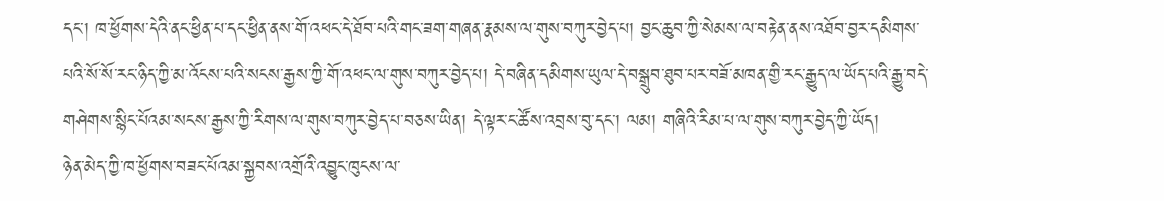དང་། ཁ་ཕྱོགས་དེའི་ནང་ཕྱིན་པ་དང་ཕྱིན་ནས་གོ་འཕང་དེ་ཐོབ་པའི་གང་ཟག་གཞན་རྣམས་ལ་གུས་བཀུར་བྱེད་པ། བྱང་ཆུབ་ཀྱི་སེམས་ལ་བརྟེན་ནས་འཐོབ་བྱར་དམིགས་པའི་སོ་སོ་རང་ཉིད་ཀྱི་མ་འོངས་པའི་སངས་རྒྱས་ཀྱི་གོ་འཕང་ལ་གུས་བཀུར་བྱེད་པ། དེ་བཞིན་དམིགས་ཡུལ་དེ་བསྒྲུབ་ཐུབ་པར་བཟོ་མཁན་གྱི་རང་རྒྱུད་ལ་ཡོད་པའི་རྒྱུ་བདེ་གཤེགས་སྙིང་པོའམ་སངས་རྒྱས་ཀྱི་རིགས་ལ་གུས་བཀུར་བྱེད་པ་བཅས་ཡིན། དེ་ལྟར་ང་ཚོས་འབྲས་བུ་དང་། ལམ། གཞིའི་རིམ་པ་ལ་གུས་བཀུར་བྱེད་ཀྱི་ཡོད།
ཉེན་མེད་ཀྱི་ཁ་ཕྱོགས་བཟང་པོའམ་སྐྱབས་འགྲོའི་འབྱུང་ཁུངས་ལ་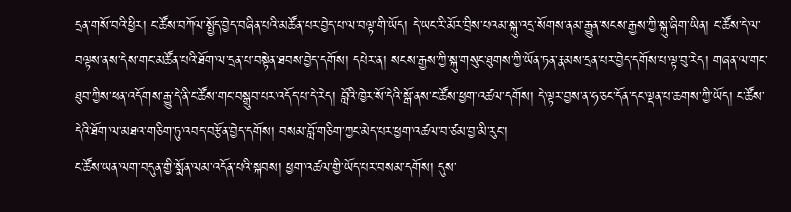དྲན་གསོ་བའི་ཕྱིར། ང་ཚོས་བཀོལ་སྤྱོད་བྱེད་བཞིན་པའི་མཚོན་པར་བྱེད་པ་ལ་བལྟ་གི་ཡོད། དེ་ཡང་རི་མོར་བྲིས་པའམ་སྐུ་འདྲ་སོགས་ནམ་རྒྱུན་སངས་རྒྱས་ཀྱི་སྐུ་ཞིག་ཡིན། ང་ཚོས་དེ་ལ་བལྟས་ནས་དེས་གང་མཚོན་པའི་ཐོག་ལ་དྲན་པ་བསྟེན་ཐབས་བྱེད་དགོས། དཔེར་ན། སངས་རྒྱས་ཀྱི་སྐུ་གསུང་ཐུགས་ཀྱི་ཡོན་ཏན་རྣམས་དྲན་པར་བྱེད་དགོས་པ་ལྟ་བུ་རེད། གཞན་ལ་གང་ཐུབ་ཀྱིས་ཕན་འདོགས་རྒྱུ་དེ་ནི་ང་ཚོས་གང་བསྒྲུབ་པར་འདོད་པ་དེ་རེད། བློའི་ཁྱེར་སོ་དེའི་སྒོ་ནས་ང་ཚོས་ཕྱག་འཚལ་དགོས། དེ་ལྟར་བྱས་ན་ཧ་ཅང་དོན་དང་ལྡན་པ་ཆགས་ཀྱི་ཡོད། ང་ཚོས་དེའི་ཐོག་ལ་མཐའ་གཅིག་ཏུ་འབད་བརྩོན་བྱེད་དགོས། བསམ་བློ་གཅིག་ཀྱང་མེད་པར་ཕྱག་འཚལ་བ་ཙམ་བྱ་མི་རུང་།
ང་ཚོས་ཡན་ལག་བདུན་གྱི་སྨོན་ལམ་འདོན་པའི་སྐབས། ཕྱག་འཚལ་གྱི་ཡོད་པར་བསམ་དགོས། དུས་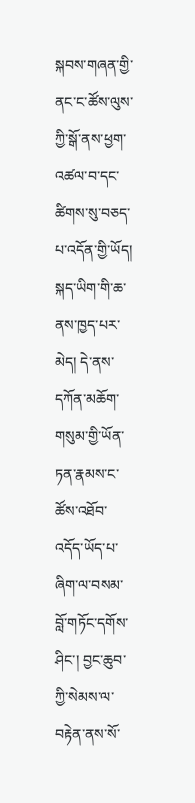སྐབས་གཞན་གྱི་ནང་ང་ཚོས་ལུས་ཀྱི་སྒོ་ནས་ཕྱག་འཚལ་བ་དང་ཚིགས་སུ་བཅད་པ་འདོན་གྱི་ཡོད། སྐད་ཡིག་གི་ཆ་ནས་ཁྱད་པར་མེད། དེ་ནས་དཀོན་མཆོག་གསུམ་གྱི་ཡོན་ཏན་རྣམས་ང་ཚོས་འཐོབ་འདོད་ཡོད་པ་ཞིག་ལ་བསམ་བློ་གཏོང་དགོས་ཤིང་། བྱང་ཆུབ་ཀྱི་སེམས་ལ་བརྟེན་ནས་སོ་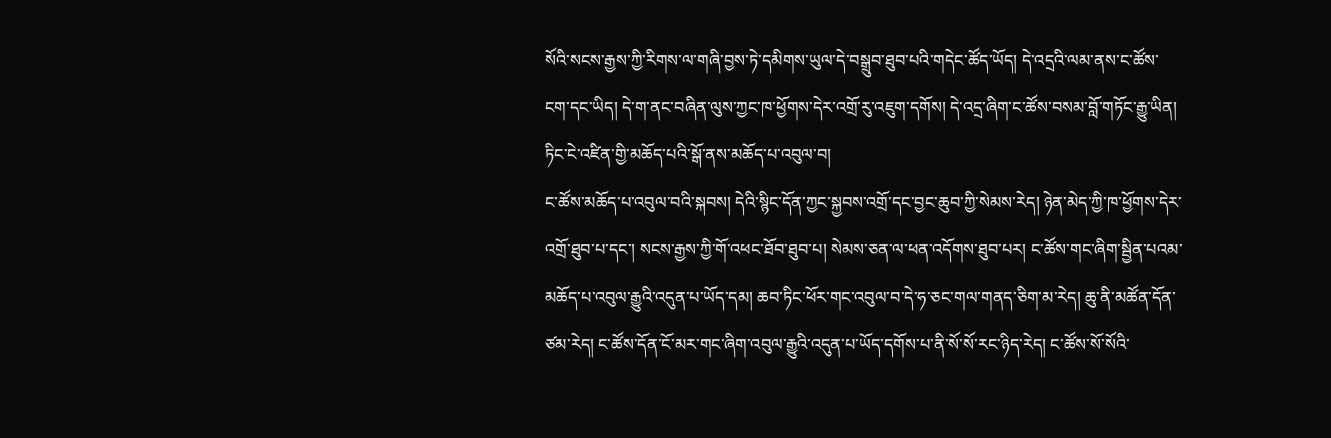སོའི་སངས་རྒྱས་ཀྱི་རིགས་ལ་གཞི་བྱས་ཏེ་དམིགས་ཡུལ་དེ་བསྒྲུབ་ཐུབ་པའི་གདེང་ཚོད་ཡོད། དེ་འདྲའི་ལམ་ནས་ང་ཚོས་ངག་དང་ཡིད། དེ་ག་ནང་བཞིན་ལུས་ཀྱང་ཁ་ཕྱོགས་དེར་འགྲོ་རུ་འཇུག་དགོས། དེ་འདྲ་ཞིག་ང་ཚོས་བསམ་བློ་གཏོང་རྒྱུ་ཡིན།
ཏིང་ངེ་འཛིན་གྱི་མཆོད་པའི་སྒོ་ནས་མཆོད་པ་འབུལ་བ།
ང་ཚོས་མཆོད་པ་འབུལ་བའི་སྐབས། དེའི་སྙིང་དོན་ཀྱང་སྐྱབས་འགྲོ་དང་བྱང་ཆུབ་ཀྱི་སེམས་རེད། ཉེན་མེད་ཀྱི་ཁ་ཕྱོགས་དེར་འགྲོ་ཐུབ་པ་དང་། སངས་རྒྱས་ཀྱི་གོ་འཕང་ཐོབ་ཐུབ་པ། སེམས་ཅན་ལ་ཕན་འདོགས་ཐུབ་པར། ང་ཚོས་གང་ཞིག་སྦྱིན་པའམ་མཆོད་པ་འབུལ་རྒྱུའི་འདུན་པ་ཡོད་དམ། ཆབ་ཏིང་ཕོར་གང་འབུལ་བ་དེ་ཧ་ཅང་གལ་གནད་ཅིག་མ་རེད། ཆུ་ནི་མཚོན་དོན་ཙམ་རེད། ང་ཚོས་དོན་ངོ་མར་གང་ཞིག་འབུལ་རྒྱུའི་འདུན་པ་ཡོད་དགོས་པ་ནི་སོ་སོ་རང་ཉིད་རེད། ང་ཚོས་སོ་སོའི་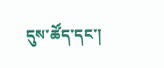དུས་ཚོད་དང་།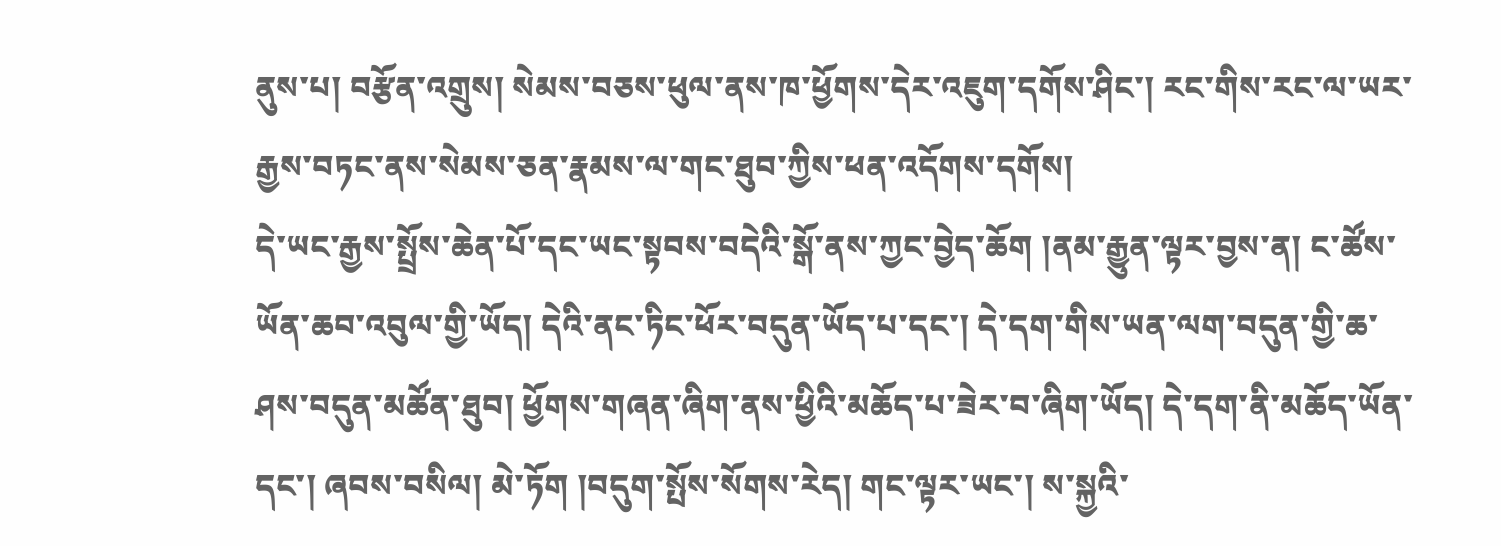ནུས་པ། བརྩོན་འགྲུས། སེམས་བཅས་ཕུལ་ནས་ཁ་ཕྱོགས་དེར་འཇུག་དགོས་ཤིང་། རང་གིས་རང་ལ་ཡར་རྒྱས་བཏང་ནས་སེམས་ཅན་རྣམས་ལ་གང་ཐུབ་ཀྱིས་ཕན་འདོགས་དགོས།
དེ་ཡང་རྒྱས་སྤྲོས་ཆེན་པོ་དང་ཡང་སྟབས་བདེའི་སྒོ་ནས་ཀྱང་བྱེད་ཆོག །ནམ་རྒྱུན་ལྟར་བྱས་ན། ང་ཚོས་ཡོན་ཆབ་འབུལ་གྱི་ཡོད། དེའི་ནང་ཏིང་ཕོར་བདུན་ཡོད་པ་དང་། དེ་དག་གིས་ཡན་ལག་བདུན་གྱི་ཆ་ཤས་བདུན་མཚོན་ཐུབ། ཕྱོགས་གཞན་ཞིག་ནས་ཕྱིའི་མཆོད་པ་ཟེར་བ་ཞིག་ཡོད། དེ་དག་ནི་མཆོད་ཡོན་དང་། ཞབས་བསིལ། མེ་ཏོག །བདུག་སྤོས་སོགས་རེད། གང་ལྟར་ཡང་། ས་སྐྱའི་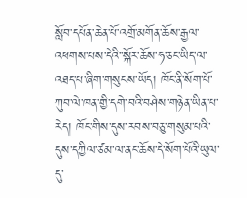སློབ་དཔོན་ཆེན་པོ་འགྲོ་མགོན་ཆོས་རྒྱལ་འཕགས་པས་དེའི་་སྐོར་ཆོས་ཧ་ཅང་ཡིད་ལ་འཐད་པ་ཞིག་གསུངས་ཡོད། ཁོང་ནི་སོག་པོ་ཀུབ་ལེ་ཁན་གྱི་དགེ་བའི་བཤེས་གཉེན་ཡིན་པ་རེད། ཁོང་གིས་དུས་རབས་བཅུ་གསུམ་པའི་དུས་དཀྱིལ་ཙམ་ལ་ནང་ཆོས་དེ་སོག་པོའི་ཡུལ་དུ་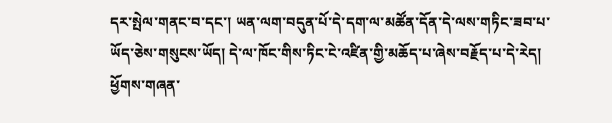དར་སྤེལ་གནང་བ་དང་། ཡན་ལག་བདུན་པོ་དེ་དག་ལ་མཚོན་དོན་དེ་ལས་གཏིང་ཟབ་པ་ཡོད་ཅེས་གསུངས་ཡོད། དེ་ལ་ཁོང་གིས་ཏིང་ངེ་འཛིན་གྱི་མཆོད་པ་ཞེས་བརྗོད་པ་དེ་རེད། ཕྱོགས་གཞན་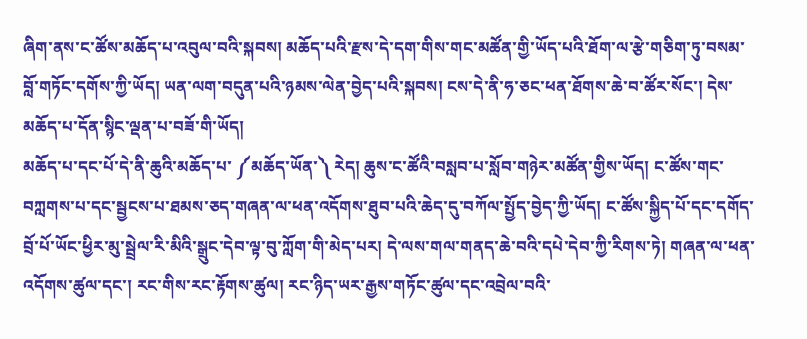ཞིག་ནས་ང་ཚོས་མཆོད་པ་འབུལ་བའི་སྐབས། མཆོད་པའི་རྫས་དེ་དག་གིས་གང་མཚོན་གྱི་ཡོད་པའི་ཐོག་ལ་རྩེ་གཅིག་ཏུ་བསམ་བློ་གཏོང་དགོས་ཀྱི་ཡོད། ཡན་ལག་བདུན་པའི་ཉམས་ལེན་བྱེད་པའི་སྐབས། ངས་དེ་ནི་ཧ་ཅང་ཕན་ཐོགས་ཆེ་བ་ཚོར་སོང་། དེས་མཆོད་པ་དོན་སྙིང་ལྡན་པ་བཟོ་གི་ཡོད།
མཆོད་པ་དང་པོ་དེ་ནི་ཆུའི་མཆོད་པ་ ༼མཆོད་ཡོན་༽ རེད། ཆུས་ང་ཚོའི་བསླབ་པ་སློབ་གཉེར་མཚོན་གྱིས་ཡོད། ང་ཚོས་གང་བཀླགས་པ་དང་སྦྱངས་པ་ཐམས་ཅད་གཞན་ལ་ཕན་འདོགས་ཐུབ་པའི་ཆེད་དུ་བཀོལ་སྤྱོད་བྱེད་ཀྱི་ཡོད། ང་ཚོས་སྐྱིད་པོ་དང་དགོད་བྲོ་པོ་ཡོང་ཕྱིར་མུ་སྦྲེལ་རི་མིའི་སྒྲུང་དེབ་ལྟ་བུ་ཀློག་གི་མེད་པར། དེ་ལས་གལ་གནད་ཆེ་བའི་དཔེ་དེབ་ཀྱི་རིགས་ཏེ། གཞན་ལ་ཕན་འདོགས་ཚུལ་དང་། རང་གིས་རང་རྟོགས་ཚུལ། རང་ཉིད་ཡར་རྒྱས་གཏོང་ཚུལ་དང་འབྲེལ་བའི་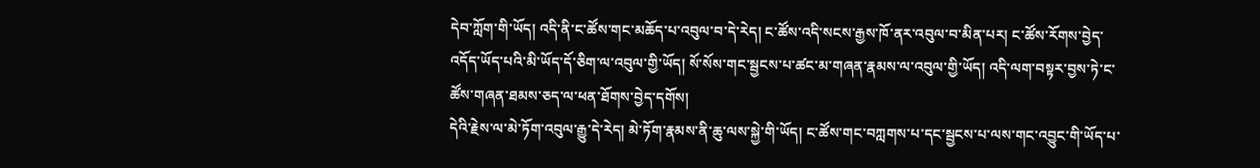དེབ་ཀློག་གི་ཡོད། འདི་ནི་ང་ཚོས་གང་མཆོད་པ་འབུལ་བ་དེ་རེད། ང་ཚོས་འདི་སངས་རྒྱས་ཁོ་ནར་འབུལ་བ་མིན་པར། ང་ཚོས་རོགས་བྱེད་འདོད་ཡོད་པའི་མི་ཡོད་དོ་ཅིག་ལ་འབུལ་གྱི་ཡོད། སོ་སོས་གང་སྦྱངས་པ་ཚང་མ་གཞན་རྣམས་ལ་འབུལ་གྱི་ཡོད། འདི་ལག་བསྟར་བྱས་ཏེ་ང་ཚོས་གཞན་ཐམས་ཅད་ལ་ཕན་ཐོགས་བྱེད་དགོས།
དེའི་རྗེས་ལ་མེ་ཏོག་འབུལ་རྒྱུ་དེ་རེད། མེ་ཏོག་རྣམས་ནི་ཆུ་ལས་སྐྱེ་གི་ཡོད། ང་ཚོས་གང་བཀླགས་པ་དང་སྦྱངས་པ་ལས་གང་འབྱུང་གི་ཡོད་པ་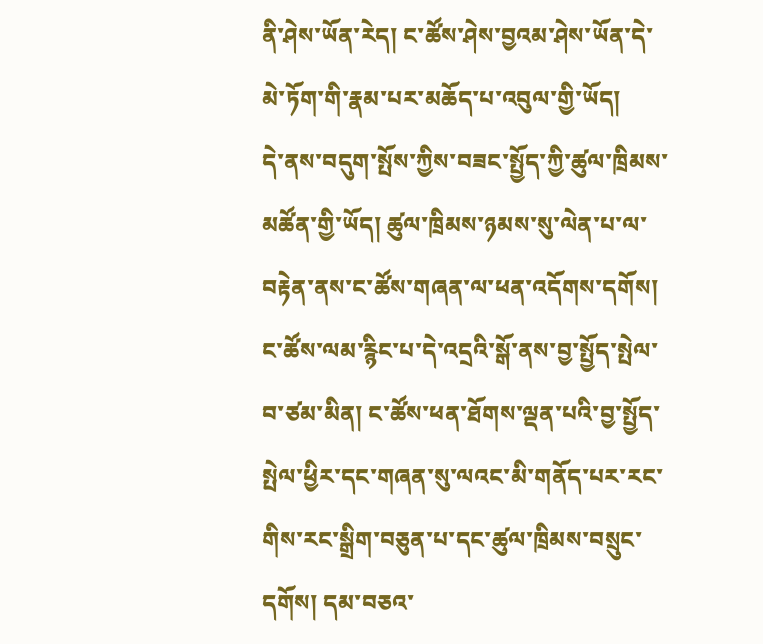ནི་ཤེས་ཡོན་རེད། ང་ཚོས་ཤེས་བྱའམ་ཤེས་ཡོན་དེ་མེ་ཏོག་གི་རྣམ་པར་མཆོད་པ་འབུལ་གྱི་ཡོད།
དེ་ནས་བདུག་སྤོས་ཀྱིས་བཟང་སྤྱོད་ཀྱི་ཚུལ་ཁྲིམས་མཚོན་གྱི་ཡོད། ཚུལ་ཁྲིམས་ཉམས་སུ་ལེན་པ་ལ་བརྟེན་ནས་ང་ཚོས་གཞན་ལ་ཕན་འདོགས་དགོས། ང་ཚོས་ལམ་རྙིང་པ་དེ་འདྲའི་སྒོ་ནས་བྱ་སྤྱོད་སྤེལ་བ་ཙམ་མིན། ང་ཚོས་ཕན་ཐོགས་ལྡན་པའི་བྱ་སྤྱོད་སྤེལ་ཕྱིར་དང་གཞན་སུ་ལའང་མི་གནོད་པར་རང་གིས་རང་སྒྲིག་བཅུན་པ་དང་ཚུལ་ཁྲིམས་བསྲུང་དགོས། དམ་བཅའ་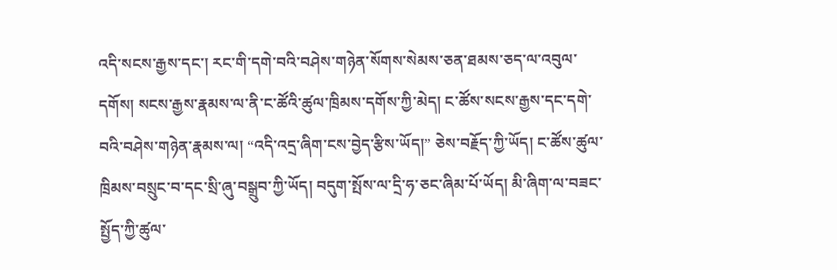འདི་སངས་རྒྱས་དང་། རང་གི་དགེ་བའི་བཤེས་གཉེན་སོགས་སེམས་ཅན་ཐམས་ཅད་ལ་འབུལ་དགོས། སངས་རྒྱས་རྣམས་ལ་ནི་ང་ཚོའི་ཚུལ་ཁྲིམས་དགོས་ཀྱི་མེད། ང་ཚོས་སངས་རྒྱས་དང་དགེ་བའི་བཤེས་གཉེན་རྣམས་ལ། “འདི་འདྲ་ཞིག་ངས་བྱེད་རྩིས་ཡོད།” ཅེས་བརྗོད་ཀྱི་ཡོད། ང་ཚོས་ཚུལ་ཁྲིམས་བསྲུང་བ་དང་སྲི་ཞུ་བསྒྲུབ་ཀྱི་ཡོད། བདུག་སྤོས་ལ་དྲི་ཧ་ཅང་ཞིམ་པོ་ཡོད། མི་ཞིག་ལ་བཟང་སྤྱོད་ཀྱི་ཚུལ་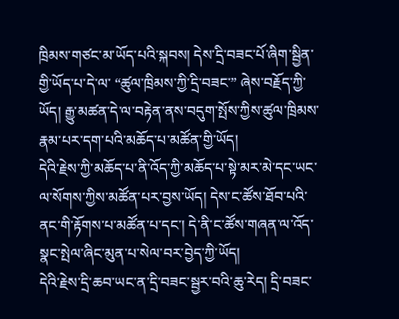ཁྲིམས་གཙང་མ་ཡོད་པའི་སྐབས། དེས་དྲི་བཟང་པོ་ཞིག་སྦྱིན་གྱི་ཡོད་པ་དེ་ལ་ “ཚུལ་ཁྲིམས་ཀྱི་དྲི་བཟང་” ཞེས་བརྗོད་ཀྱི་ཡོད། རྒྱུ་མཚན་དེ་ལ་བརྟེན་ནས་བདུག་སྤོས་ཀྱིས་ཚུལ་ཁྲིམས་རྣམ་པར་དག་པའི་མཆོད་པ་མཚོན་གྱི་ཡོད།
དེའི་རྗེས་ཀྱི་མཆོད་པ་ནི་འོད་ཀྱི་མཆོད་པ་སྟེ་མར་མེ་དང་ཡང་ལ་སོགས་ཀྱིས་མཚོན་པར་བྱས་ཡོད། དེས་ང་ཚོས་ཐོབ་པའི་ནང་གི་རྟོགས་པ་མཚོན་པ་དང་། དེ་ནི་ང་ཚོས་གཞན་ལ་འོད་སྣང་སྤེལ་ཞིང་མུན་པ་སེལ་བར་བྱེད་ཀྱི་ཡོད།
དེའི་རྗེས་དྲི་ཆབ་ཡང་ན་དྲི་བཟང་སྦྱར་བའི་ཆུ་རེད། དྲི་བཟང་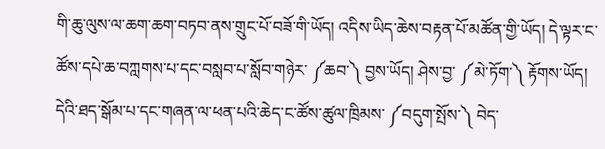གི་ཆུ་ལུས་ལ་ཆག་ཆག་བཏབ་ནས་གྲུང་པོ་བཟོ་གི་ཡོད། འདིས་ཡིད་ཆེས་བརྟན་པོ་མཚོན་གྱི་ཡོད། དེ་ལྟར་ང་ཚོས་དཔེ་ཆ་བཀླགས་པ་དང་བསླབ་པ་སློབ་གཉེར་ ༼ཆབ་༽ བྱས་ཡོད། ཤེས་བྱ་ ༼མེ་ཏོག་༽ རྟོགས་ཡོད། དེའི་ཐད་སྒོམ་པ་དང་གཞན་ལ་ཕན་པའི་ཆེད་ང་ཚོས་ཚུལ་ཁྲིམས་ ༼བདུག་སྤོས་༽ བེད་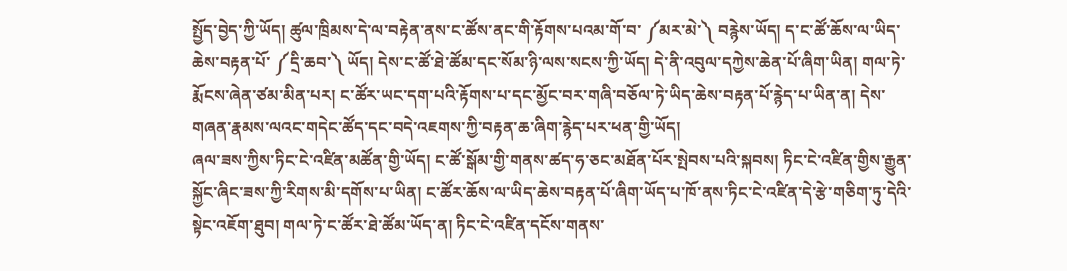སྤྱོད་བྱེད་ཀྱི་ཡོད། ཚུལ་ཁྲིམས་དེ་ལ་བརྟེན་ནས་ང་ཚོས་ནང་གི་རྟོགས་པའམ་གོ་བ་ ༼མར་མེ་༽ བརྙེས་ཡོད། ད་ང་ཚོ་ཆོས་ལ་ཡིད་ཆེས་བརྟན་པོ་ ༼དྲི་ཆབ་༽ ཡོད། དེས་ང་ཚོ་ཐེ་ཚོམ་དང་སོམ་ཉི་ལས་སངས་ཀྱི་ཡོད། དེ་ནི་འབུལ་དཀྱེས་ཆེན་པོ་ཞིག་ཡིན། གལ་ཏེ་རྨོངས་ཞེན་ཙམ་མིན་པར། ང་ཚོར་ཡང་དག་པའི་རྟོགས་པ་དང་མྱོང་བར་གཞི་བཅོལ་ཏེ་ཡིད་ཆེས་བརྟན་པོ་རྙེད་པ་ཡིན་ན། དེས་གཞན་རྣམས་ལའང་གདེང་ཚོད་དང་བདེ་འཇགས་ཀྱི་བརྟན་ཆ་ཞིག་རྙེད་པར་ཕན་གྱི་ཡོད།
ཞལ་ཟས་ཀྱིས་ཏིང་ངེ་འཛིན་མཚོན་གྱི་ཡོད། ང་ཚོ་སྒོམ་གྱི་གནས་ཚད་ཧ་ཅང་མཐོན་པོར་སྤེབས་པའི་སྐབས། ཏིང་ངེ་འཛིན་གྱིས་རྒྱུན་སྐྱོང་ཞིང་ཟས་ཀྱི་རིགས་མི་དགོས་པ་ཡིན། ང་ཚོར་ཆོས་ལ་ཡིད་ཆེས་བརྟན་པོ་ཞིག་ཡོད་པ་ཁོ་ནས་ཏིང་ངེ་འཛིན་དེ་རྩེ་གཅིག་ཏུ་དེའི་སྟེང་འཇོག་ཐུབ། གལ་ཏེ་ང་ཚོར་ཐེ་ཚོམ་ཡོད་ན། ཏིང་ངེ་འཛིན་དངོས་གནས་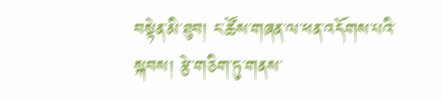བསྟེན་མི་ཐུབ། ང་ཚོས་གཞན་ལ་ཕན་འདོགས་པའི་སྐབས། རྩེ་གཅིག་ཏུ་གནས་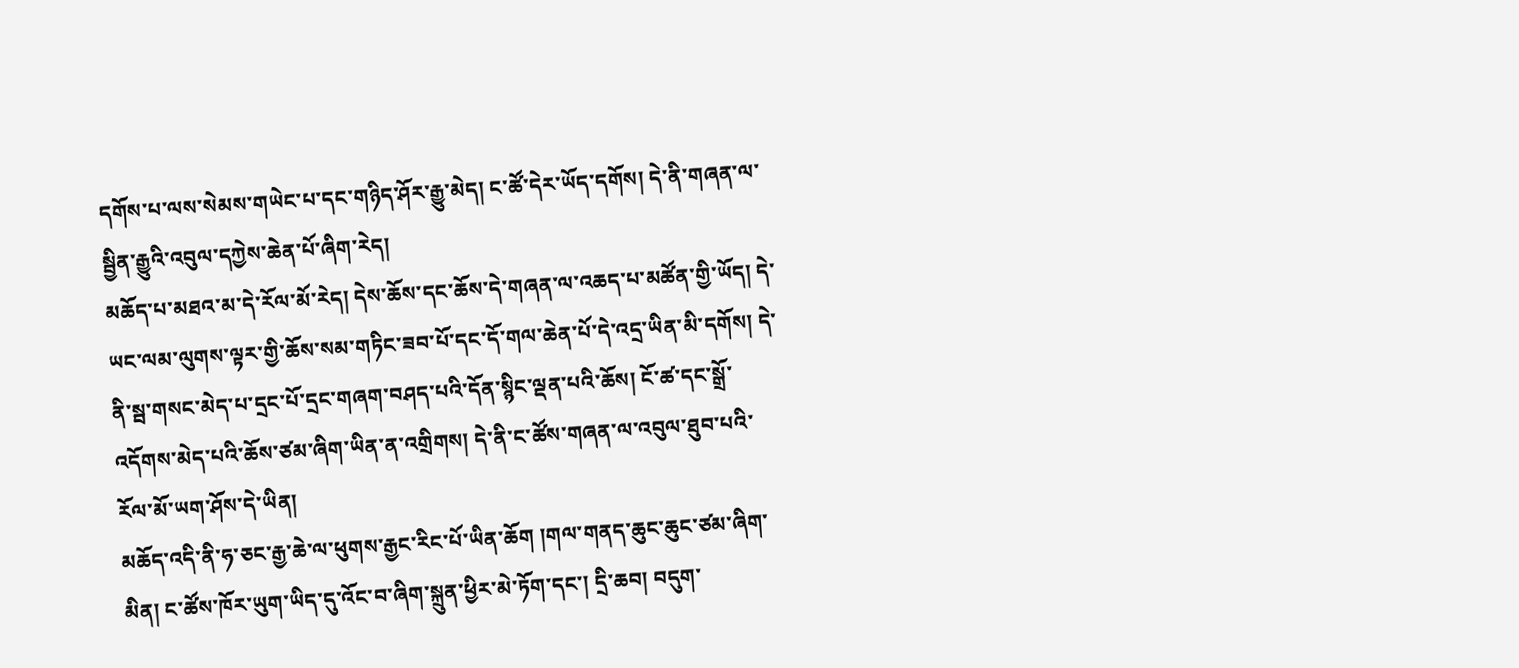དགོས་པ་ལས་སེམས་གཡེང་པ་དང་གཉིད་ཤོར་རྒྱུ་མེད། ང་ཚོ་དེར་ཡོད་དགོས། དེ་ནི་གཞན་ལ་སྦྱིན་རྒྱུའི་འབུལ་དཀྱེས་ཆེན་པོ་ཞིག་རེད།
མཆོད་པ་མཐའ་མ་དེ་རོལ་མོ་རེད། དེས་ཆོས་དང་ཆོས་དེ་གཞན་ལ་འཆད་པ་མཚོན་གྱི་ཡོད། དེ་ཡང་ལམ་ལུགས་ལྟར་གྱི་ཆོས་སམ་གཏིང་ཟབ་པོ་དང་དོ་གལ་ཆེན་པོ་དེ་འདྲ་ཡིན་མི་དགོས། དེ་ནི་སྦ་གསང་མེད་པ་དྲང་པོ་དྲང་གཞག་བཤད་པའི་དོན་སྙིང་ལྡན་པའི་ཆོས། ངོ་ཚ་དང་སྒྲོ་འདོགས་མེད་པའི་ཆོས་ཙམ་ཞིག་ཡིན་ན་འགྲིགས། དེ་ནི་ང་ཚོས་གཞན་ལ་འབུལ་ཐུབ་པའི་རོལ་མོ་ཡག་ཤོས་དེ་ཡིན།
མཆོད་འདི་ནི་ཧ་ཅང་རྒྱ་ཆེ་ལ་ཕུགས་རྒྱང་རིང་པོ་ཡིན་ཆོག །གལ་གནད་ཆུང་ཆུང་ཙམ་ཞིག་མིན། ང་ཚོས་ཁོར་ཡུག་ཡིད་དུ་འོང་བ་ཞིག་སྐྲུན་ཕྱིར་མེ་ཏོག་དང་། དྲི་ཆབ། བདུག་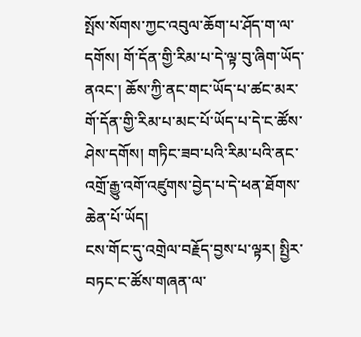སྤོས་སོགས་ཀྱང་འབུལ་ཆོག་པ་ཤོད་ག་ལ་དགོས། གོ་དོན་གྱི་རིམ་པ་དེ་ལྟ་བུ་ཞིག་ཡོད་ནའང་། ཆོས་ཀྱི་ནང་གང་ཡོད་པ་ཚང་མར་གོ་དོན་གྱི་རིམ་པ་མང་པོ་ཡོད་པ་དེ་ང་ཚོས་ཤེས་དགོས། གཏིང་ཟབ་པའི་རིམ་པའི་ནང་འགྲོ་རྒྱུ་འགོ་འཛུགས་བྱེད་པ་དེ་ཕན་ཐོགས་ཆེན་པོ་ཡོད།
ངས་གོང་དུ་འགྲེལ་བརྗོད་བྱས་པ་ལྟར། སྤྱིར་བཏང་ང་ཚོས་གཞན་ལ་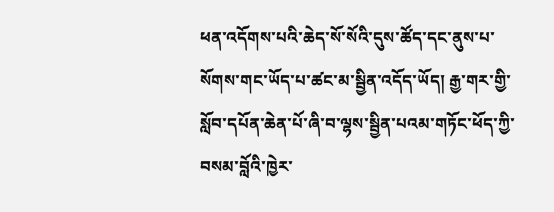ཕན་འདོགས་པའི་ཆེད་སོ་སོའི་དུས་ཚོད་དང་ནུས་པ་སོགས་གང་ཡོད་པ་ཚང་མ་སྦྱིན་འདོད་ཡོད། རྒྱ་གར་གྱི་སློབ་དཔོན་ཆེན་པོ་ཞི་བ་ལྷས་སྦྱིན་པའམ་གཏོང་ཕོད་ཀྱི་བསམ་བློའི་ཁྱེར་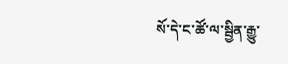སོ་དེ་ང་ཚོ་ལ་སྦྱིན་རྒྱུ་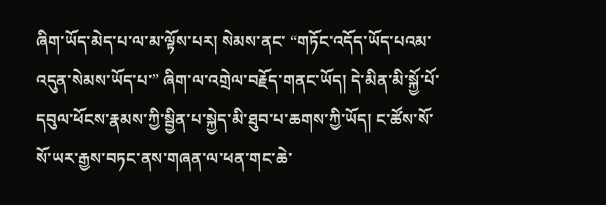ཞིག་ཡོད་མེད་པ་ལ་མ་ལྟོས་པར། སེམས་ནང་ “གཏོང་འདོད་ཡོད་པའམ་འདུན་སེམས་ཡོད་པ་” ཞིག་ལ་འགྲེལ་བརྗོད་གནང་ཡོད། དེ་མིན་མི་སྐྱོ་པོ་དབུལ་ཕོངས་རྣམས་ཀྱི་སྦྱིན་པ་སྐྱེད་མི་ཐུབ་པ་ཆགས་ཀྱི་ཡོད། ང་ཚོས་སོ་སོ་ཡར་རྒྱས་བཏང་ནས་གཞན་ལ་ཕན་གང་ཆེ་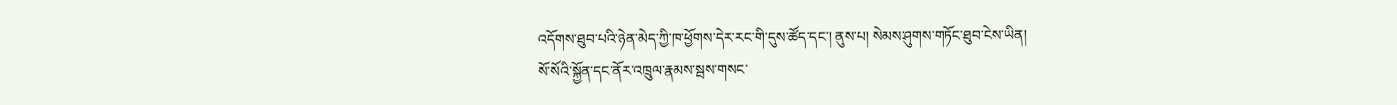འདོགས་ཐུབ་པའི་ཉེན་མེད་ཀྱི་ཁ་ཕྱོགས་དེར་རང་གི་དུས་ཚོད་དང་། ནུས་པ། སེམས་ཤུགས་གཏོང་ཐུབ་ངེས་ཡིན།
སོ་སོའི་སྐྱོན་དང་ནོར་འཁྲུལ་རྣམས་སྦས་གསང་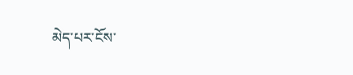མེད་པར་ངོས་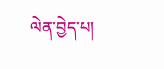ལེན་བྱེད་པ།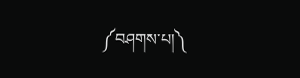༼བཤགས་པ།༽